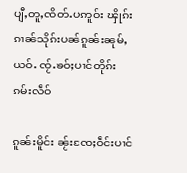ပျီႇတူႇၸိတ်ႉပဢူဝ်း ၾိုၵ်းၵၢၼ်သိုၵ်းပၼ်ၵူၼ်းၼုမ်ႇယဝ်ႉ ၸႂ်ႉၶဝ်ႈပၢင်တိုၵ်း ၵမ်းလဵဝ်

ၵူၼ်းမိူင်း ၼႂ်းၸႄႈဝဵင်းပၢင်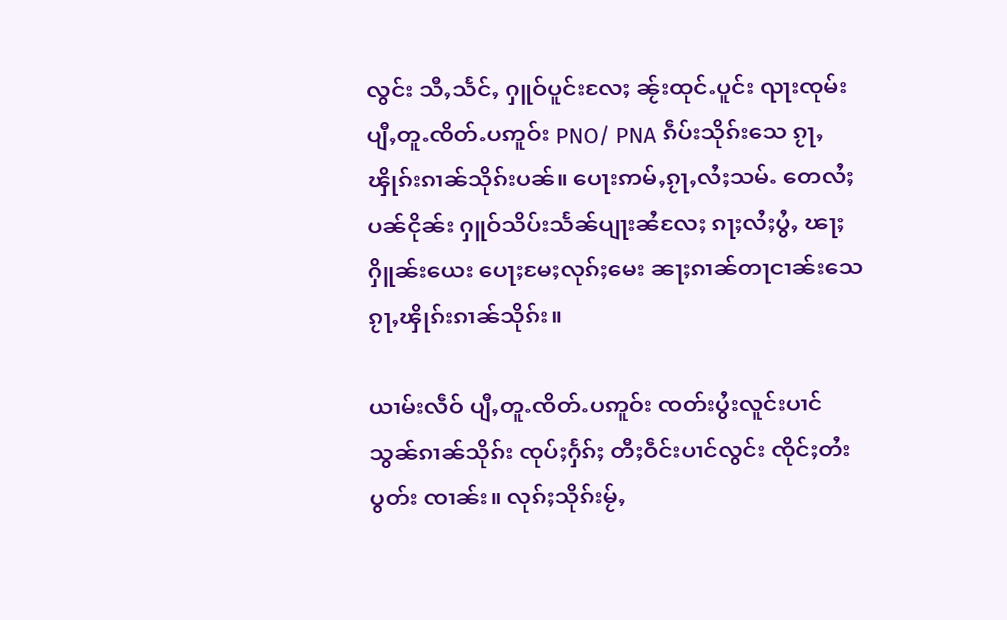လွင်း သီႇသႅင်ႇ ႁူဝ်ပူင်းလႄႈ ၼႂ်းထုင်ႉပူင်း ၺႃးၸုမ်းပျီႇတူႉၸိတ်ႉပဢူဝ်း PNO/ PNA ၵဵပ်းသိုၵ်းသေ ၵႂႃႇၾိုၵ်းၵၢၼ်သိုၵ်းပၼ်။ ပေႃးဢမ်ႇၵႂႃႇလႆႈသမ်ႉ တေလႆႈပၼ်ငိုၼ်း ႁူဝ်သိပ်းသႅၼ်ပျႃးၼႆလႄႈ ၵႃႈလႆႈပွႆႇ ၽႃႈႁိူၼ်းယေး ပေႃႈမႄႈလုၵ်ႈမေး ၼႃႈၵၢၼ်တႃငၢၼ်းသေ ၵႂႃႇၾိုၵ်းၵၢၼ်သိုၵ်း။

ယၢမ်းလဵဝ် ပျီႇတူႉၸိတ်ႉပဢူဝ်း ၸတ်းပွႆးလူင်းပၢင်သွၼ်ၵၢၼ်သိုၵ်း ၸုပ်ႈႁႅၵ်ႈ တီႈဝဵင်းပၢင်လွင်း ၸိုင်ႈတႆးပွတ်း ၸၢၼ်း။ လုၵ်ႈသိုၵ်းမႂ်ႇ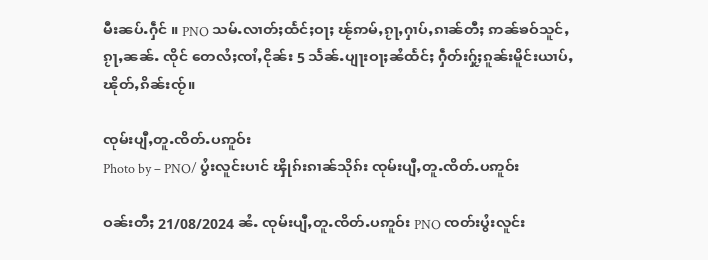မီးၼပ်ႉႁဵင် ။ PNO သမ်ႉလၢတ်ႈထႅင်ႈဝႃႈ ၽႂ်ဢမ်ႇၵႂႃႇႁၢပ်ႇၵၢၼ်တီႈ ဢၼ်ၶဝ်သူင်ႇၵႂႃႇၼၼ်ႉ ၸိုင် တေလႆႈၸၢႆႇငိုၼ်း 5 သႅၼ်ႉပျႃးဝႃႈၼႆထႅင်ႈ ႁဵတ်းႁႂ်ႈၵူၼ်းမိူင်းယၢပ်ႇ ၽိုတ်ႇၵိၼ်းၸႂ်။

ၸုမ်းပျီႇတူႉၸိတ်ႉပဢူဝ်း
Photo by – PNO/ ပွႆးလူင်းပၢင် ၾိုၵ်းၵၢၼ်သိုၵ်း ၸုမ်းပျီႇတူႉၸိတ်ႉပဢူဝ်း

ဝၼ်းတီႈ 21/08/2024 ၼႆႉ ၸုမ်းပျီႇတူႉၸိတ်ႉပဢူဝ်း PNO ၸတ်းပွႆးလူင်း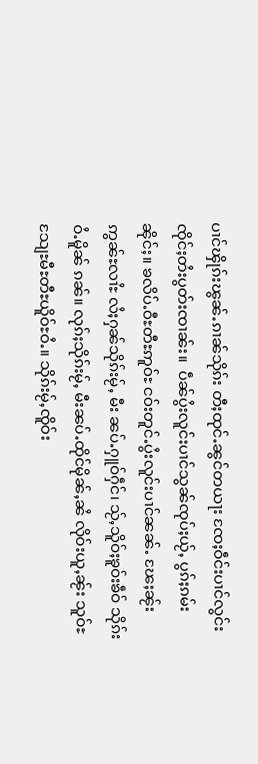ပၢင်ၾိုၵ်းၽွၼ်ႉၵၢၼ်သိုၵ်း တီႈထုင်ႉၼွင်တယႃး ၸႄႈဝဵင်းပၢင်လွင်း ၸိုင်ႈတႆးပွတ်းၸၢၼ်း။  ပဵၼ်ပွႆးလူင်းပၢင်သွၼ်ၸုပ်ႈယႂ်ႇ ပွၵ်ႈၵမ်းၼိုင်ႈ။ ၶလိပ်ႉဝီႊတီႊဢူဝ်ႊ ငဝ်းတူင်ႉပွႆးလူင်းပၢင်ၼၼ်ႉ ၽႄႈၼႂ်းဢွၼ်ႊလၢႆႊ လႆႈႁၼ်သိုၵ်းမႂ်ႇ မီး ၼပ်ႉႁူဝ်ႁဵင်၊ သႂ်ႇသိူဝ်ႈၶူဝ်းၶဵဝ် သိုၵ်းဝႆႉမိူၼ် ၵၼ်။ လုၵ်ႈသိုၵ်းမႂ်ႇ မီးၼပ်ႉထိုင်မိုၼ်ႇၼႆ လိုဝ်းယူႇၼႂ်း သူဝ်ႊသျႄႊမီႊတီႊယိူဝ်ႊဝႆႉ။ သိုၵ်းမႂ်ႇၸိူဝ်း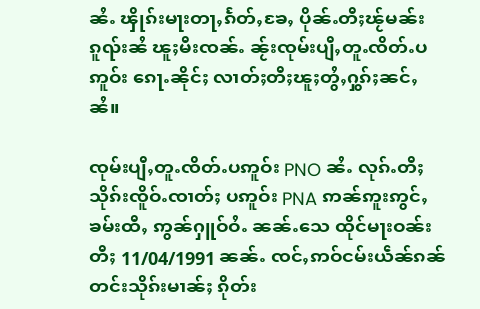ၼႆႉ ၾိုၵ်းမႃးတႃႇၵႅတ်ႇၶႄႇ ပိုၼ်ႉတီႈၽႂ်မၼ်းၵူၺ်းၼႆ ၽူႈမီးၸၼ်ႉ ၼႂ်းၸုမ်းပျီႇတူႉၸိတ်ႉပဢူဝ်း ၵေႃႉၼိုင်ႈ လၢတ်ႈတီႈၽူႈတွႆႇႁွၵ်ႈၼင်ႇ ၼႆ။

ၸုမ်းပျီႇတူႉၸိတ်ႉပဢူဝ်း PNO ၼႆႉ လုၵ်ႉတီႈသိုၵ်းၸိူဝ်ႉၸၢတ်ႈ ပဢူဝ်း PNA ဢၼ်ဢူးဢွင်ႇၶမ်းထီႇ ဢွၼ်ႁူဝ်ဝႆႉ ၼၼ်ႉသေ ထိုင်မႃးဝၼ်းတီႈ 11/04/1991 ၼၼ်ႉ ၸင်ႇဢဝ်ငမ်းယဵၼ်ၵၼ် တင်းသိုၵ်းမၢၼ်ႈ ၵိုတ်း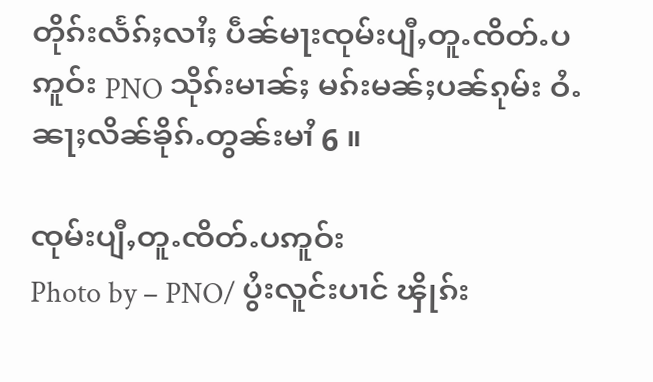တိုၵ်းလႅၵ်ႈလၢႆႈ ပဵၼ်မႃးၸုမ်းပျီႇတူႉၸိတ်ႉပဢူဝ်း PNO သိုၵ်းမၢၼ်ႈ မၵ်းမၼ်ႈပၼ်ၵုမ်း ဝႆႉၼႃႈလိၼ်ၶိုၵ်ႉတွၼ်းမၢႆ 6 ။

ၸုမ်းပျီႇတူႉၸိတ်ႉပဢူဝ်း
Photo by – PNO/ ပွႆးလူင်းပၢင် ၾိုၵ်း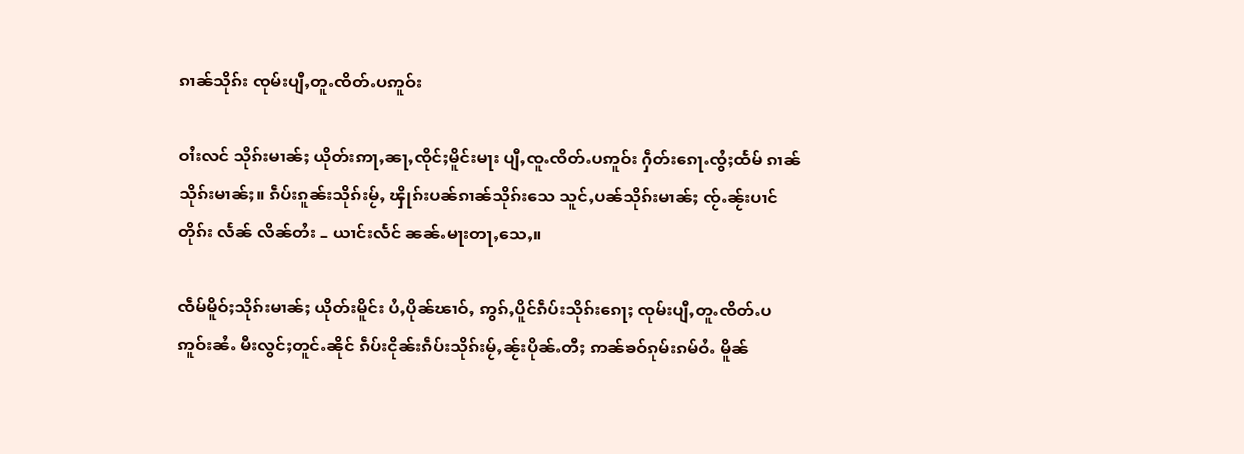ၵၢၼ်သိုၵ်း ၸုမ်းပျီႇတူႉၸိတ်ႉပဢူဝ်း

ဝၢႆးလင် သိုၵ်းမၢၼ်ႈ ယိုတ်းဢႃႇၼႃႇၸိုင်ႈမိူင်းမႃး ပျီႇၸူႉၸိတ်ႉပဢူဝ်း ႁဵတ်းၵေႃႉၸွႆႈထႅမ် ၵၢၼ်သိုၵ်းမၢၼ်ႈ။ ၵဵပ်းၵူၼ်းသိုၵ်းမႂ်ႇ ၾိုၵ်းပၼ်ၵၢၼ်သိုၵ်းသေ သူင်ႇပၼ်သိုၵ်းမၢၼ်ႈ ၸႂ်ႉၼႂ်းပၢင်တိုၵ်း လႅၼ် လိၼ်တႆး – ယၢင်းလႅင် ၼၼ်ႉမႃးတႃႇသေႇ။

ၸဵမ်မိူဝ်ႈသိုၵ်းမၢၼ်ႈ ယိုတ်းမိူင်း ပႆႇပိုၼ်ၽၢဝ်ႇ ဢွၵ်ႇပိူင်ၵဵပ်းသိုၵ်းၵေႃႈ ၸုမ်းပျီႇတူႉၸိတ်ႉပဢူဝ်းၼႆႉ မီးလွင်ႈတူင်ႉၼိုင် ၵဵပ်းငိုၼ်းၵဵပ်းသိုၵ်းမႂ်ႇၼႂ်းပိုၼ်ႉတီႈ ဢၼ်ၶဝ်ၵုမ်းၵမ်ဝႆႉ မိူၼ်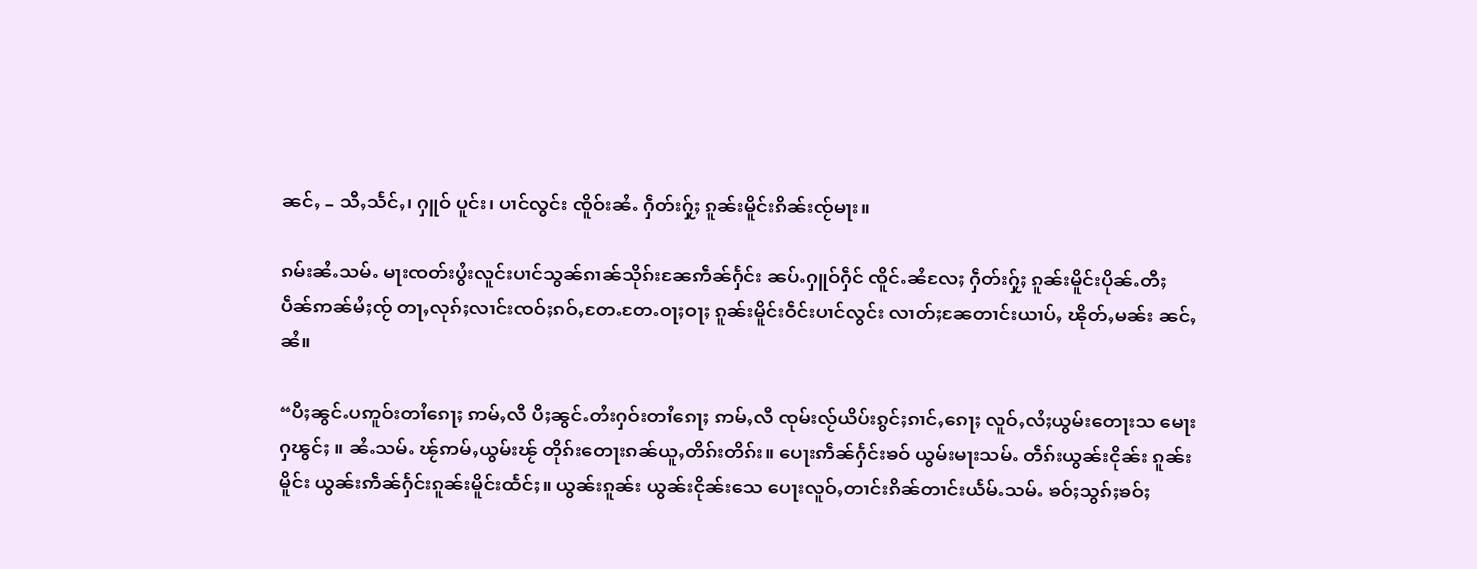ၼင်ႇ – သီႇသႅင်ႇ၊ ႁူဝ် ပူင်း၊ ပၢင်လွင်း ၸိူဝ်းၼႆႉ ႁဵတ်းႁႂ်ႈ ၵူၼ်းမိူင်းၵိၼ်းၸႂ်မႃး။

ၵမ်းၼႆႉသမ်ႉ မႃးၸတ်းပွႆးလူင်းပၢင်သွၼ်ၵၢၼ်သိုၵ်းၼႄဢဵၼ်ႁႅင်း ၼပ်ႉႁူဝ်ႁဵင် ၸိူင်ႉၼႆလႄႈ ႁဵတ်းႁႂ်ႈ ၵူၼ်းမိူင်းပိုၼ်ႉတီႈ ပဵၼ်ဢၼ်မႆႈၸႂ် တႃႇလုၵ်ႈလၢင်းၸဝ်ႈၵဝ်ႇတႄႉတႄႉဝႃႈဝႃႈ ၵူၼ်းမိူင်းဝဵင်းပၢင်လွင်း လၢတ်ႈၼႄတၢင်းယၢပ်ႇ ၽိုတ်ႇမၼ်း ၼင်ႇၼႆ။

“ပီႈၼွင်ႉပဢူဝ်းတၢႆၵေႃႈ ဢမ်ႇလီ ပီႈၼွင်ႉတႆးႁဝ်းတၢႆၵေႃႈ ဢမ်ႇလီ ၸုမ်းလႂ်ယိပ်းၵွင်ႈၵၢင်ႇၵေႃႈ လူဝ်ႇလႆႈယွမ်းတေႃးသ မေႃးႁၽွင်ႈ ။ ၼႆႉသမ်ႉ ၽႂ်ဢမ်ႇယွမ်းၽႂ် တိုၵ်းတေႃးၵၼ်ယူႇတိၵ်းတိၵ်း။ ပေႃးဢဵၼ်ႁႅင်းၶဝ် ယွမ်းမႃးသမ်ႉ တဵၵ်းယွၼ်းငိုၼ်း ၵူၼ်းမိူင်း ယွၼ်းဢဵၼ်ႁႅင်းၵူၼ်းမိူင်းထႅင်ႈ။ ယွၼ်းၵူၼ်း ယွၼ်းငိုၼ်းသေ ပေႃးလူဝ်ႇတၢင်းၵိၼ်တၢင်းယႅမ်ႉသမ်ႉ ၶဝ်ႈသွၵ်ႈၶဝ်ႈ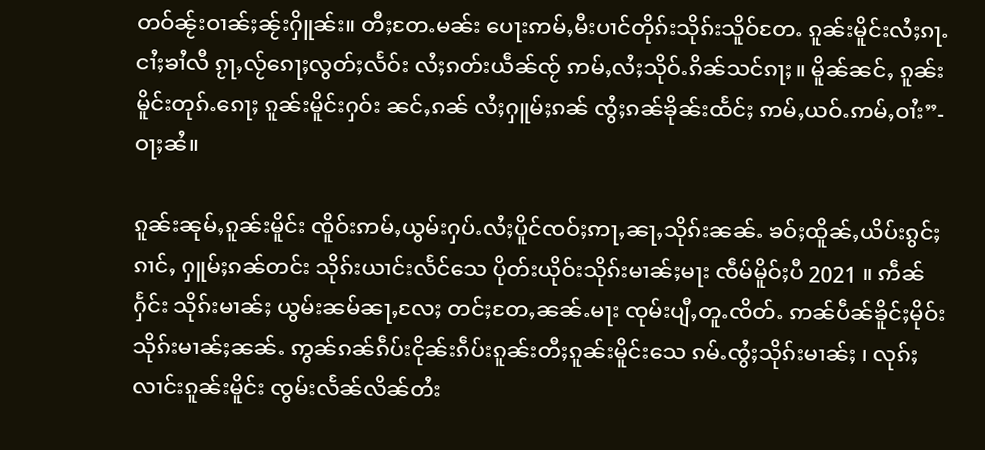တဝ်ၼႂ်းဝၢၼ်ႈၼႂ်းႁိူၼ်း။ တီႈတႄႉမၼ်း ပေႃးဢမ်ႇမီးပၢင်တိုၵ်းသိုၵ်းသိူဝ်တႄႉ ၵူၼ်းမိူင်းလႆႈၵႃႉငၢႆႈၶၢႆလီ ၵႂႃႇလႂ်ၵေႃႈလွတ်ႈလႅဝ်း လႆႈၵတ်းယဵၼ်ၸႂ် ဢမ်ႇလႆႈသိုဝ်ႉၵိၼ်သင်ၵႃႈ။ မိူၼ်ၼင်ႇ ၵူၼ်းမိူင်းတုၵ်ႉၵေႃႈ ၵူၼ်းမိူင်းႁဝ်း ၼင်ႇၵၼ် လႆႈႁူမ်ႈၵၼ် ၸွႆႈၵၼ်ၶိုၼ်းထႅင်ႈ ဢမ်ႇယဝ်ႉဢမ်ႇဝၢႆး”- ဝႃႈၼႆ။

ၵူၼ်းၼုမ်ႇၵူၼ်းမိူင်း ၸိူဝ်းဢမ်ႇယွမ်းႁပ်ႉလႆႈပိူင်ၸဝ်ႈဢႃႇၼႃႇသိုၵ်းၼၼ်ႉ ၶဝ်ႈထိူၼ်ႇယိပ်းၵွင်ႈၵၢင်ႇ ႁူမ်ႈၵၼ်တင်း သိုၵ်းယၢင်းလႅင်သေ ပိုတ်းယိုဝ်းသိုၵ်းမၢၼ်ႈမႃး ၸဵမ်မိူဝ်ႈပီ 2021 ။ ဢဵၼ်ႁႅင်း သိုၵ်းမၢၼ်ႈ ယွမ်းၼမ်ၼႃႇလႄႈ တင်ႈတႄႇၼၼ်ႉမႃး ၸုမ်းပျီႇတူႉၸိတ်ႉ ဢၼ်ပဵၼ်ၶိူင်ႈမိုဝ်း သိုၵ်းမၢၼ်ႈၼၼ်ႉ ဢွၼ်ၵၼ်ၵဵပ်းငိုၼ်းၵဵပ်းၵူၼ်းတီႈၵူၼ်းမိူင်းသေ ၵမ်ႉၸွႆႈသိုၵ်းမၢၼ်ႈ ၊ လုၵ်ႈလၢင်းၵူၼ်းမိူင်း ၸွမ်းလႅၼ်လိၼ်တႆး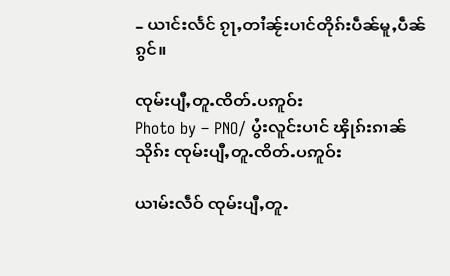– ယၢင်းလႅင် ၵႂႃႇတၢႆၼႂ်းပၢင်တိုၵ်းပဵၼ်မူႇပဵၼ်ၵွင်။

ၸုမ်းပျီႇတူႉၸိတ်ႉပဢူဝ်း
Photo by – PNO/ ပွႆးလူင်းပၢင် ၾိုၵ်းၵၢၼ်သိုၵ်း ၸုမ်းပျီႇတူႉၸိတ်ႉပဢူဝ်း

ယၢမ်းလဵဝ် ၸုမ်းပျီႇတူႉ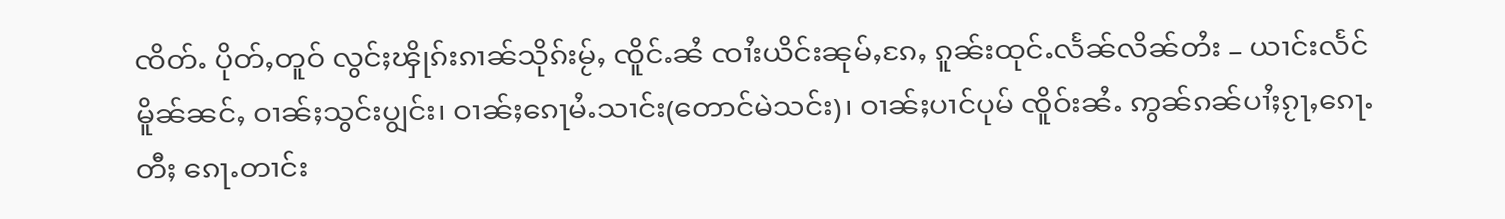ၸိတ်ႉ ပိုတ်ႇတူဝ် လွင်ႈၾိုၵ်းၵၢၼ်သိုၵ်းမႂ်ႇ ၸိူင်ႉၼႆ ၸၢႆးယိင်းၼုမ်ႇၵႄႇ ၵူၼ်းထုင်ႉလႅၼ်လိၼ်တႆး – ယၢင်းလႅင် မိူၼ်ၼင်ႇ ဝၢၼ်ႈသွင်းပျွင်း၊ ဝၢၼ်ႈၵေႃမႆႉသၢင်း(တောင်မဲသင်း)၊ ဝၢၼ်ႈပၢင်ပုမ် ၸိူဝ်းၼႆႉ ဢွၼ်ၵၼ်ပၢႆႈၵႂႃႇၵေႃႉတီႈ ၵေႃႉတၢင်း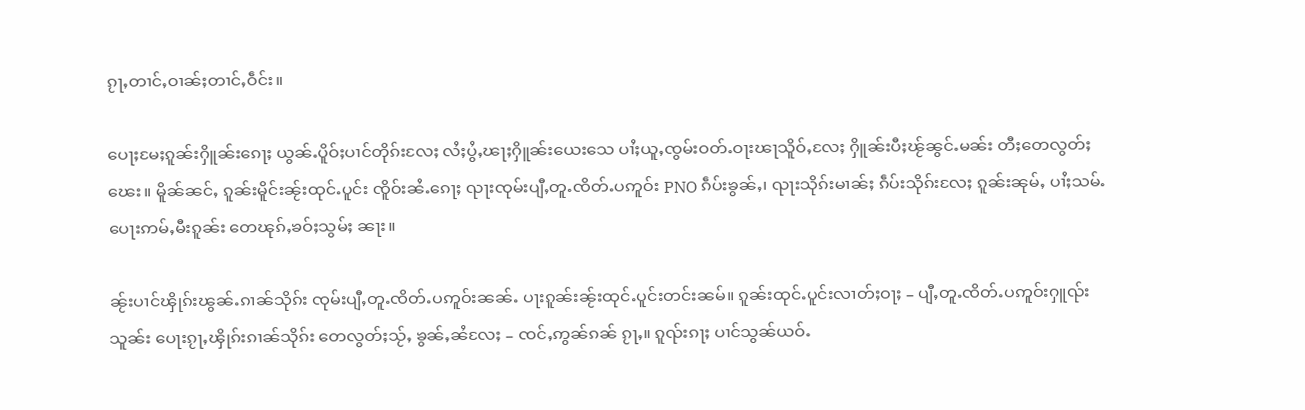ၵႂႃႇတၢင်ႇဝၢၼ်ႈတၢင်ႇဝဵင်း။

ပေႃႈမႄႈၵူၼ်းႁိူၼ်းၵေႃႈ ယွၼ်ႉပိူဝ်ႈပၢင်တိုၵ်းလႄႈ လႆႈပွႆႇၽႃႈႁိူၼ်းယေးသေ ပၢႆႈယူႇၸွမ်းဝတ်ႉဝႃးၽႃသိူဝ်ႇလႄႈ ႁိူၼ်းပီႈၽႂ်ၼွင်ႉမၼ်း တီႈတေလွတ်ႈၽေး။ မိူၼ်ၼင်ႇ ၵူၼ်းမိူင်းၼႂ်းထုင်ႉပူင်း ၸိူဝ်းၼႆႉၵေႃႈ ၺႃးၸုမ်းပျီႇတူႉၸိတ်ႉပဢူဝ်း PNO ၵဵပ်းၶွၼ်ႇ၊ ၺႃးသိုၵ်းမၢၼ်ႈ ၵဵပ်းသိုၵ်းလႄႈ ၵူၼ်းၼုမ်ႇ ပၢႆႈသမ်ႉပေႃးဢမ်ႇမီးၵူၼ်း တေၽုၵ်ႇၶဝ်ႈသွမ်ႈ ၼႃး။

ၼႂ်းပၢင်ၾိုၵ်းၽွၼ်ႉၵၢၼ်သိုၵ်း ၸုမ်းပျီႇတူႉၸိတ်ႉပဢူဝ်းၼၼ်ႉ ပႃးၵူၼ်းၼႂ်းထုင်ႉပူင်းတင်းၼမ်။ ၵူၼ်းထုင်ႉပူင်းလၢတ်ႈဝႃႈ – ပျီႇတူႉၸိတ်ႉပဢူဝ်းႁူၺ်းသူၼ်း ပေႃးၵႂႃႇၾိုၵ်းၵၢၼ်သိုၵ်း တေလွတ်ႈသႂ်ႇ ၶွၼ်ႇၼႆလႄႈ – ၸင်ႇဢွၼ်ၵၼ် ၵႂႃႇ။ ၵူၺ်းၵႃႈ ပၢင်သွၼ်ယဝ်ႉ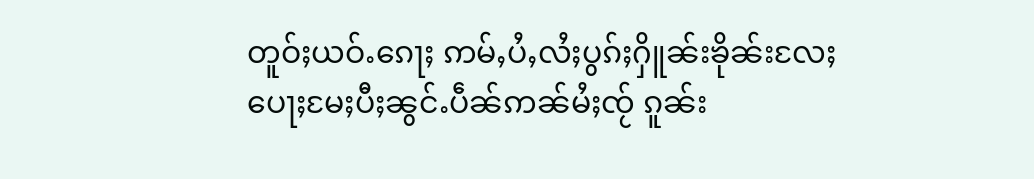တူဝ်ႈယဝ်ႉၵေႃႈ ဢမ်ႇပႆႇလႆႈပွၵ်ႈႁိူၼ်းၶိုၼ်းလႄႈ ပေႃႈမႄႈပီႈၼွင်ႉပဵၼ်ဢၼ်မႆႈၸႂ် ၵူၼ်း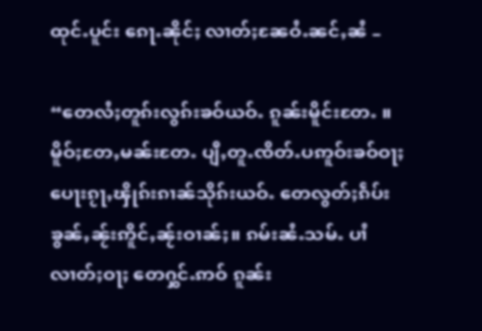ထုင်ႉပူင်း ၵေႃႉၼိုင်ႈ လၢတ်ႈၼႄဝႆႉၼင်ႇၼႆ –

“တေလႆႈတူၵ်းလွၵ်းၶဝ်ယဝ်ႉ ၵူၼ်းမိူင်းတႄႉ ။ မိူဝ်ႈတႄႇမၼ်းတႄႉ ပျီႇတူႉၸိတ်ႉပဢူဝ်းၶဝ်ဝႃႈ ပေႃးၵႂႃႇၾိုၵ်းၵၢၼ်သိုၵ်းယဝ်ႉ တေလွတ်ႈၵဵပ်းၶွၼ်ႇၼႂ်းဢိူင်ႇၼႂ်းဝၢၼ်ႈ။ ၵမ်းၼႆႉသမ်ႉ ပၢႆလၢတ်ႈဝႃႈ တေႁွင်ႉဢဝ် ၵူၼ်း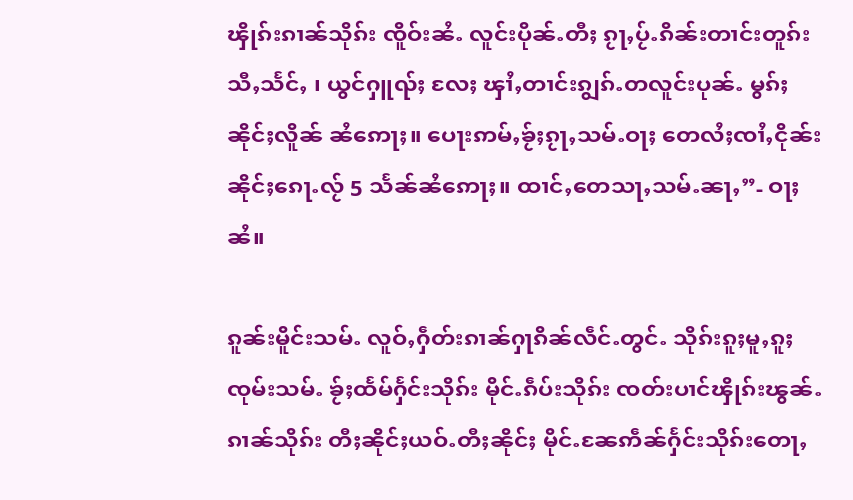ၾိုၵ်းၵၢၼ်သိုၵ်း ၸိူဝ်းၼႆႉ လူင်းပိုၼ်ႉတီႈ ၵႂႃႇပႂ်ႉၵိၼ်းတၢင်းတူၵ်းသီႇသႅင်ႇ ၊ ယွင်ႁူၺ်ႈ လႄႈ ၾၢႆႇတၢင်းၵျွၵ်ႉတလူင်းပုၼ်ႉ မွၵ်ႈၼိုင်ႈလိူၼ် ၼႆဢေႃႈ။ ပေႃးဢမ်ႇၶႂ်ႈၵႂႃႇသမ်ႉဝႃႈ တေလႆႈၸၢႆႇငိုၼ်း ၼိုင်ႈၵေႃႉလႂ် 5 သႅၼ်ၼႆဢေႃႈ။ ထၢင်ႇတေသႃႇသမ်ႉၼႃႇ”- ဝႃႈၼႆ။

ၵူၼ်းမိူင်းသမ်ႉ လူဝ်ႇႁဵတ်းၵၢၼ်ႁႃၵိၼ်လဵင်ႉတွင်ႉ သိုၵ်းၵူႈမူႇၵူႈၸုမ်းသမ်ႉ ၶႂ်ႈထႅမ်ႁႅင်းသိုၵ်း မိုင်ႉၵဵပ်းသိုၵ်း ၸတ်းပၢင်ၾိုၵ်းၽွၼ်ႉၵၢၼ်သိုၵ်း တီႈၼိုင်ႈယဝ်ႉတီႈၼိုင်ႈ မိုင်ႉၼႄဢဵၼ်ႁႅင်းသိုၵ်းတေႃႇ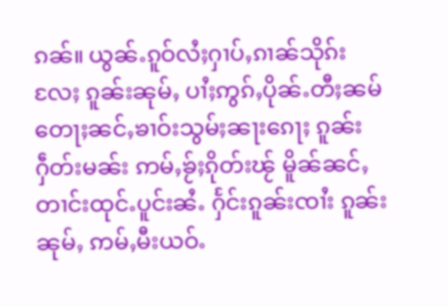ၵၼ်။ ယွၼ်ႉၵူဝ်လႆႈႁၢပ်ႇၵၢၼ်သိုၵ်းလႄႈ ၵူၼ်းၼုမ်ႇ ပၢႆႈဢွၵ်ႇပိုၼ်ႉတီႈၼမ် တေႃႈၼင်ႇၶၢဝ်းသွမ်ႈၼႃးၵေႃႈ ၵူၼ်းႁဵတ်းမၼ်း ဢမ်ႇၶႂ်ႈၵိုတ်းၽႂ် မိူၼ်ၼင်ႇ တၢင်းထုင်ႉပူင်းၼႆႉ ႁႅင်းၵူၼ်းၸၢႆး ၵူၼ်းၼုမ်ႇ ဢမ်ႇမီးယဝ်ႉ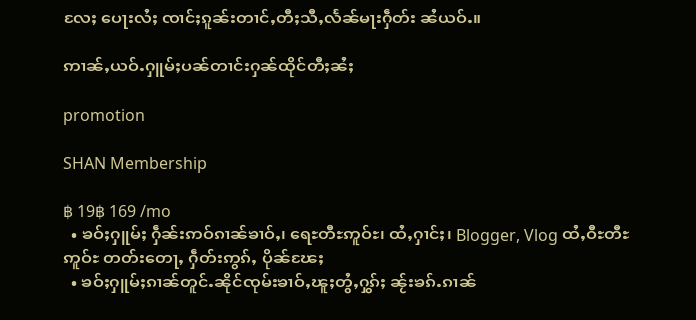လႄႈ ပေႃးလႆႈ ၸၢင်ႈၵူၼ်းတၢင်ႇတီႈသီႇလႅၼ်မႃးႁဵတ်း ၼႆယဝ်ႉ။

ဢၢၼ်ႇယဝ်ႉႁူမ်ႈပၼ်တၢင်းႁၼ်ထိုင်တီႈၼႆႈ

promotion

SHAN Membership

฿ 19฿ 169 /mo
  • ၶဝ်ႈႁူမ်ႈ ႁဵၼ်းဢဝ်ၵၢၼ်ၶၢဝ်ႇ၊ ရေႊတီႊဢူဝ်ႊ၊ ထႆႇႁၢင်ႈ၊ Blogger, Vlog ထႆႇဝီႊတီႊဢူဝ်ႊ တတ်းတေႃႇ ႁဵတ်းဢွၵ်ႇ ပိုၼ်ၽႄႈ
  • ၶဝ်ႈႁူမ်ႈၵၢၼ်တူင်ႉၼိုင်ၸုမ်းၶၢဝ်ႇၽူႈတွႆႇႁွၵ်ႈ ၼႂ်းၶၵ်ႉၵၢၼ်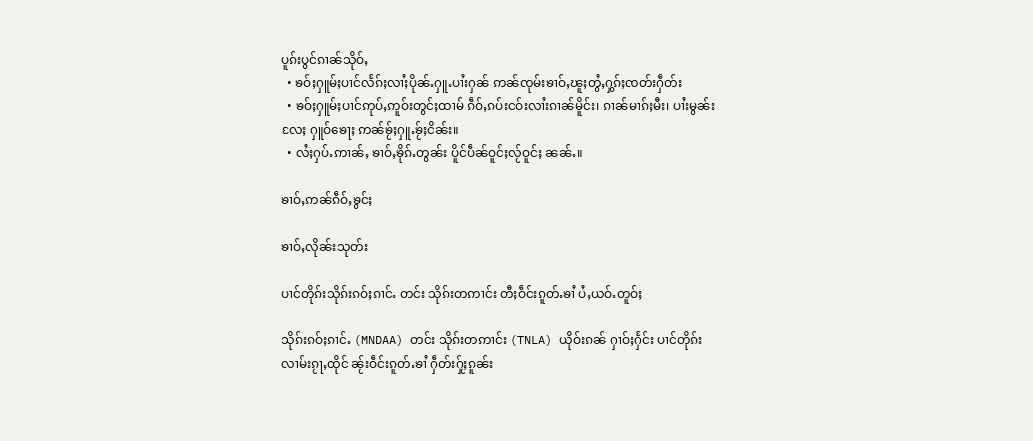ပူၵ်းပွင်ၵၢၼ်သိုဝ်ႇ
  • ၶဝ်ႈႁူမ်ႈပၢင်လႅၵ်ႈလၢႆႈပိုၼ်ႉႁူႉပၢႆးႁၼ် ဢၼ်ၸုမ်းၶၢဝ်ႇၽူႈတွႆႇႁွၵ်ႈၸတ်းႁဵတ်း
  • ၶဝ်ႈႁူမ်ႈပၢင်ဢုပ်ႇဢူဝ်းတွင်ႈထၢမ် ၵဵဝ်ႇၵပ်းငဝ်းလၢႆးၵၢၼ်မိူင်း၊ ၵၢၼ်မၢၵ်ႈမီး၊ ပၢႆးမွၼ်း လႄႈ ႁူဝ်ၶေႃႈ ဢၼ်ၶႂ်ႈႁူႉၶႂ်ႈငိၼ်း။
  • လႆႈႁပ်ႉဢၢၼ်ႇ ၶၢဝ်ႇၶိုၵ်ႉတွၼ်း ပိူင်ပဵၼ်ဝူင်ႈလႂ်ဝူင်ႈ ၼၼ်ႉ။

ၶၢဝ်ႇဢၼ်ၵဵဝ်ႇၶွင်ႈ

ၶၢဝ်ႇလိုၼ်းသုတ်း

ပၢင်တိုၵ်းသိုၵ်းၵဝ်ႈၵၢင်ႉ တင်း သိုၵ်းတဢၢင်း တီႈဝဵင်းၵူတ်ႉၶၢႆ ပႆႇယဝ်ႉတူဝ်ႈ

သိုၵ်းၵဝ်ႈၵၢင်ႉ (MNDAA) တင်း သိုၵ်းတဢၢင်း (TNLA) ယိုဝ်းၵၼ် ႁၢဝ်ႈႁႅင်း ပၢင်တိုၵ်းလၢမ်းၵႂႃႇထိုင် ၼႂ်းဝဵင်းၵူတ်ႉၶၢႆ ႁဵတ်းႁႂ်ႈၵူၼ်း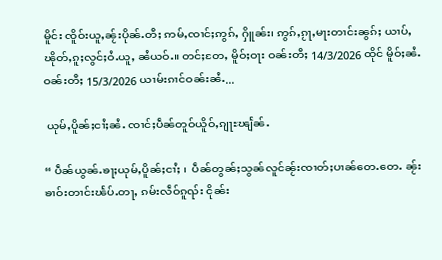မိူင်း ၸိူဝ်းယူႇၼႂ်းပိုၼ်ႉတီႈ ဢမ်ႇၸၢင်ႈဢွၵ်ႇ ႁိူၼ်း၊ ဢွၵ်ႇၵႂႃႇမႃးတၢင်းၼွၵ်ႈ ယၢပ်ႇၽိုတ်ႇၵူႈလွင်ႈဝႆႉယူႇ ၼႆယဝ်ႉ။ တင်ႈတႄႇ မိူဝ်ႈဝႃး ဝၼ်းတီႈ 14/3/2026 ထိုင် မိူဝ်ႈၼႆႉ ဝၼ်းတီႈ 15/3/2026 ယၢမ်းၵၢင်ဝၼ်းၼႆႉ...

 ယုမ်ႇပိူၼ်ႈငၢႆႈၼႆႉ ၸၢင်ႈပဵၼ်တူဝ်ယိူဝ်ႇၵျႃႊၽျႅၼ်ႉ

“ ပဵၼ်ယွၼ်ႉၶႃႈယုမ်ႇပိူၼ်ႈငၢႆႈ ၊  ပဵၼ်တွၼ်ႈသွၼ်လူင်ၼႂ်းၸၢတ်ႈပၢၼ်တေႉတေႉ ၼႂ်းၶၢဝ်းတၢင်းၽႅပ်ႉတႃႇ ၵမ်းလဵဝ်ၵူၺ်း ငိုၼ်း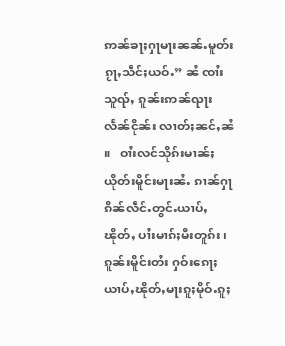ဢၼ်ၶႃႈႁႃမႃးၼၼ်ႉမူတ်းၵႂႃႇသဵင်ႈယဝ်ႉ” ၼႆ ၸၢႆးသူၺ်ႇ ၵူၼ်းဢၼ်ၺႃးလႅၼ်ငိုၼ်း လၢတ်ႈၼင်ႇၼႆ ။   ဝၢႆးလင်သိုၵ်းမၢၼ်ႈယိုတ်းမိူင်းမႃးၼႆႉ ၵၢၼ်ႁႃၵိၼ်လဵင်ႉတွင်ႉယၢပ်ႇၽိုတ်ႇ ပၢႆးမၢၵ်ႈမီးတူၵ်း ၊ ၵူၼ်းမိူင်းတႆး ႁဝ်းၵေႃႈ ယၢပ်ႇၽိုတ်ႇမႃးၵူႈမိုဝ်ႉၵူႈ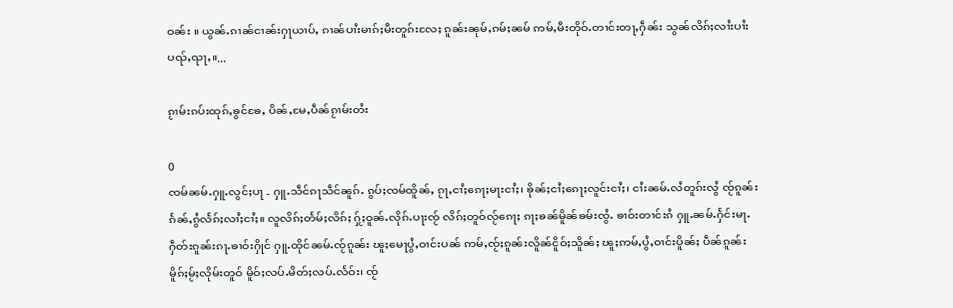ဝၼ်း ။ ယွၼ်ႉၵၢၼ်ငၢၼ်းႁႃယၢပ်ႇ ၵၢၼ်ပၢႆးမၢၵ်ႈမီးတူၵ်းလႄႈ ၵူၼ်းၼုမ်ႇၵမ်ႈၼမ် ဢမ်ႇမီးတိုဝ်ႉတၢင်းတႃႇႁဵၼ်း သွၼ်လိၵ်ႈလၢႆးပၢႆးပၺ်ႇၺႃႇ။...

ၵႂၢမ်းၵပ်းထုၵ်ႇၶွင်ၶႄႇ ပိၼ်ႇမႄႇပဵၼ်ၵႂၢမ်းတႆး

0
ၸမ်ၼမ်ႉႁူႉလွင်ႈပႃ - ႁူႉသဵင်ၵႃသဵင်ၼူၵ်ႉ ၵွပ်ႈၸမ်ထိူၼ်ႇ ၵႂႃႇငၢႆႈၵေႃႈမႃးငၢႆႈ၊ ၶိုၼ်ႈငၢႆႈၵေႃႈလူင်းငၢႆႈ၊ ငၢႆးၼမ်ႉလႆတူၵ်းလွႆ ၸႂ်ၵူၼ်းၵႅၼ်ႇၵွႆလႅၵ်ႈလၢႆႈငၢႆႈ။ လူလိၵ်ႈတႅမ်ႈလိၵ်ႈ ႁႂ်ႈဝူၼ်ႉလိုၵ်ႉပႃးၸႂ် လိၵ်ႈတူဝ်လႂ်ၵေႃႈ ၵႃႈၶၼ်မိူၼ်ၶမ်းၸွႆႉ ၶၢဝ်းတၢင်းၵႆ ႁူႉၼမ်ႉႁႅင်းမႃႉ ႁဵတ်းၵူၼ်းၵႃႉၶၢဝ်းႁိုင် ႁူႉထိုင်ၼမ်ႉၸႂ်ၵူၼ်း ၽူႈမေႃပွႆႇဝၢင်းပၼ် ဢမ်ႇၸႂ်ႈၵူၼ်းလိူၼ်ငိူဝ်ႈသိူၼ်ႈ ၽူႈဢမ်ႇပွႆႇဝၢင်းပိူၼ်ႈ ပဵၼ်ၵူၼ်းမိူၵ်ႈမႂ်ႈလိုမ်းတူဝ် မိူဝ်ႈလပ်ႉမိတ်ႈလပ်ႉလႅဝ်း၊ ၸႂ်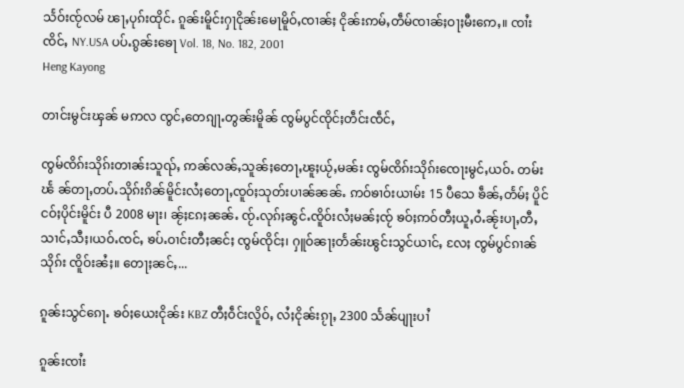သႅဝ်းၸႂ်လမ် ၽႃႇပုၵ်းထိုင်ႉ ၵူၼ်းမိူင်းႁႃငိုၼ်းမေႃမိူဝ်ႇၸၢၼ်ႈ ငိုၼ်းဢမ်ႇတဵမ်ၸၢၼ်ႈဝႃႈမီးဢေႇ။ ၸၢႆးၸိင်ႇ NY.USA ပပ်ႉၵွၼ်းၶေႃ Vol. 18, No. 182, 2001
Heng Kayong

တၢင်းမွင်းၾၼ် မဢလ ၸွင်ႇတေၵျႃႉတွၼ်းမိူၼ် ၸွမ်ပွင်ၸိုင်ႈတဵင်းၸဵင်ႇ

ၸွမ်ၸိၵ်းသိုၵ်းတၢၼ်းသူၺ်ႇ ဢၼ်လၼ်ႇသူၼ်ႈတေႃႇၽူႈယႂ်ႇမၼ်း ၸွမ်ၸိၵ်းသိုၵ်းၸေႃးမွင်ႇယဝ်ႉ တမ်းၽႅ ၼ်တႃႇတပ်ႉသိုၵ်းၵိၼ်မိူင်းလႆႈတေႃႇၸူဝ်ႈသုတ်းပၢၼ်ၼၼ်ႉ ဢဝ်ၶၢဝ်းယၢမ်း 15 ပီသေ ၶဵၼ်ႇတႅမ်ႈ ပိူင်ငဝ်ႈပိုင်းမိူင်း ပီ 2008 မႃး၊ ၼႂ်ႈၵႄႈၼၼ်ႉ ၸႂ်ႉလုၵ်ႈၼွင်ႉၸိူဝ်းလႆႈမၼ်ႈၸႂ် ၶဝ်ႈဢဝ်တီႈယူႇဝႆႉၼႂ်းပႃႇတီႇ သၢင်ႇသီႈ၊ယဝ်ႉၸင်ႇ ၶပ်ႉဝၢင်းတီႈၼင်ႈ ၸွမ်ၸိုင်ႈ၊ ႁူဝ်ၼႃႈတႅၼ်းၽွင်းသွင်ယၢင်ႇ လႄႈ ၸွမ်ပွင်ၵၢၼ်သိုၵ်း ၸိူဝ်းၼႆႈ။ တေႃႈၼင်ႇ...

ၵူၼ်းသွင်ၵေႃႉ ၶဝ်ႈယေးငိုၼ်း KBZ တီႈဝဵင်းလိူဝ်ႇ လႆႈငိုၼ်းၵႂႃႇ 2300 သႅၼ်ပျႃးပၢႆ

ၵူၼ်းၸၢႆး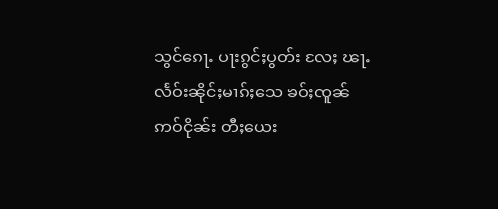သွင်ၵေႃႉ ပႃးၵွင်ႈပွတ်း လႄႈ ၽႃႉလႅဝ်းၼိုင်ႈမၢၵ်ႈသေ ၶဝ်ႈၸူၼ်ဢဝ်ငိုၼ်း တီႈယေး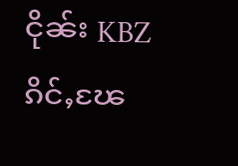ငိုၼ်း KBZ ၵိင်ႇၽႄ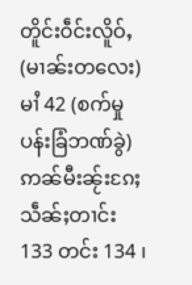တိူင်းဝဵင်းလိူဝ်ႇ (မၢၼ်းတလေး) မၢႆ 42 (စက်မှုပန်းခြံဘဏ်ခွဲ) ဢၼ်မီးၼႂ်းၵႄႈသဵၼ်ႈတၢင်း 133 တင်း 134 ၊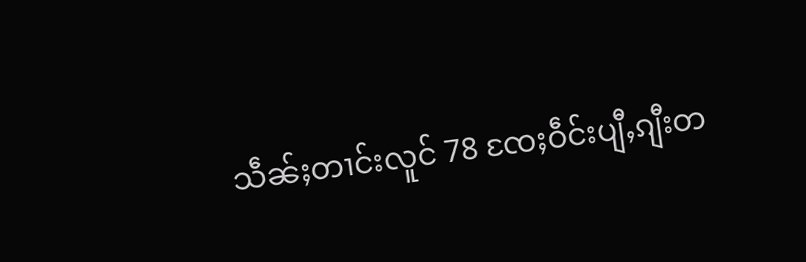သဵၼ်ႈတၢင်းလူင် 78 ၸႄႈဝဵင်းပျီႇၵျီးတ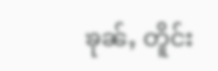ၶုၼ်ႇ တိူင်း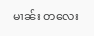မၢၼ်း တလေး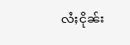လႆႈငိုၼ်း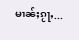မၢၼ်ႈၵႂႃႇ...